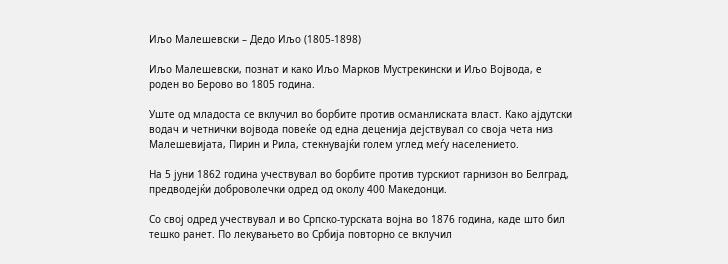Иљо Малешевски – Дедо Иљо (1805-1898)

Иљо Малешевски, познат и како Иљо Марков Мустрекински и Иљо Војвода, е роден во Берово во 1805 година.

Уште од младоста се вклучил во борбите против османлиската власт. Како ајдутски водач и четнички војвода повеќе од една деценија дејствувал со своја чета низ Малешевијата, Пирин и Рила, стекнувајќи голем углед меѓу населението.

На 5 јуни 1862 година учествувал во борбите против турскиот гарнизон во Белград, предводејќи доброволечки одред од околу 400 Македонци.

Со свој одред учествувал и во Српско-турската војна во 1876 година, каде што бил тешко ранет. По лекувањето во Србија повторно се вклучил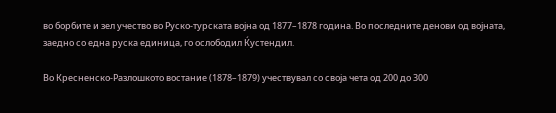во борбите и зел учество во Руско-турската војна од 1877–1878 година. Во последните денови од војната, заедно со една руска единица, го ослободил Ќустендил.

Во Кресненско-Разлошкото востание (1878–1879) учествувал со своја чета од 200 до 300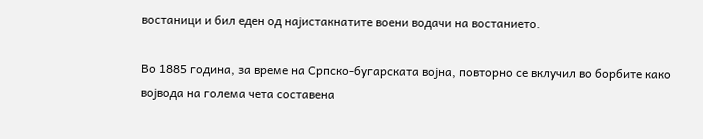востаници и бил еден од најистакнатите воени водачи на востанието.

Во 1885 година, за време на Српско-бугарската војна, повторно се вклучил во борбите како војвода на голема чета составена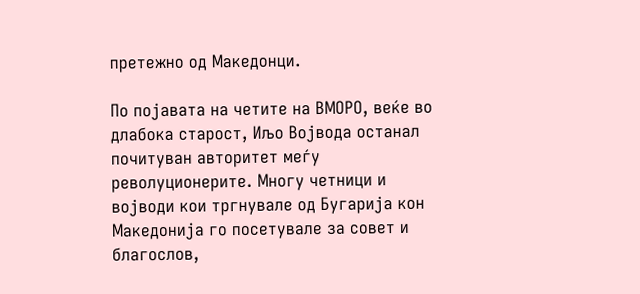претежно од Македонци.

По појавата на четите на ВМОРО, веќе во длабока старост, Иљо Војвода останал почитуван авторитет меѓу револуционерите. Многу четници и војводи кои тргнувале од Бугарија кон Македонија го посетувале за совет и благослов,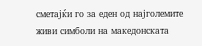сметајќи го за еден од најголемите живи симболи на македонската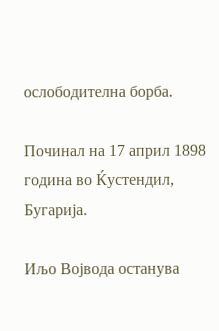ослободителна борба.

Починал на 17 април 1898 година во Ќустендил, Бугарија.

Иљо Војвода останува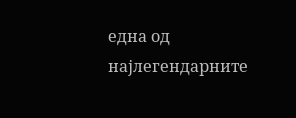една од најлегендарните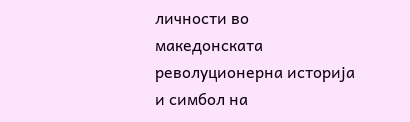личности во македонската револуционерна историја и симбол на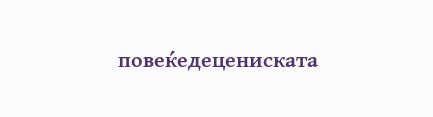повеќедецениската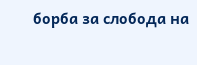борба за слобода на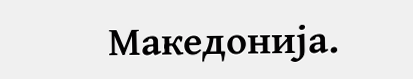Македонија.